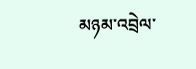མཉམ་འབྲེལ་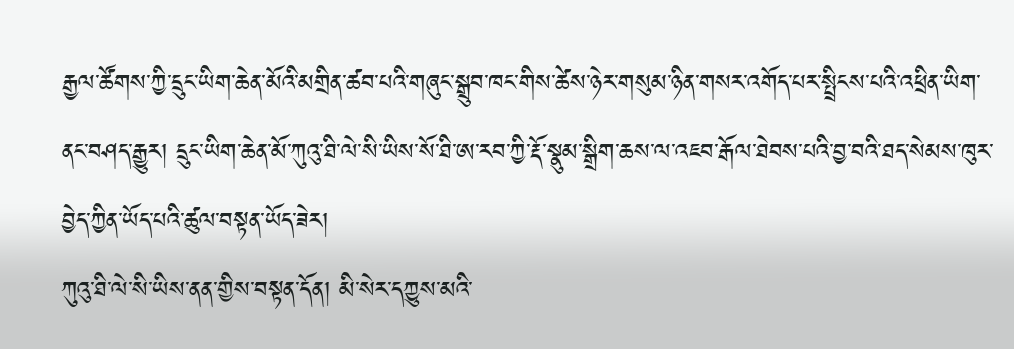རྒྱལ་ཚོགས་ཀྱི་དྲུང་ཡིག་ཆེན་མོའི་མགྲིན་ཚབ་པའི་གཞུང་སྒྲུབ་ཁང་གིས་ཚེས་ཉེར་གསུམ་ཉིན་གསར་འགོད་པར་སྤྲིངས་པའི་འཕྲིན་ཡིག་ནང་བཤད་རྒྱུར། དྲུང་ཡིག་ཆེན་མོ་ཀུའུ་ཐི་ལེ་སི་ཡིས་སོ་ཐི་ཨ་རབ་ཀྱི་རྡོ་སྣུམ་སྒྲིག་ཆས་ལ་འཇབ་རྒོལ་ཐེབས་པའི་བྱ་བའི་ཐད་སེམས་ཁུར་བྱེད་ཀྱིན་ཡོད་པའི་ཚུལ་བསྟན་ཡོད་ཟེར།
ཀུའུ་ཐི་ལེ་སི་ཡིས་ནན་གྱིས་བསྟན་དོན། མི་སེར་དཀྱུས་མའི་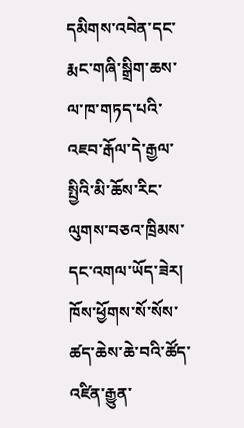དམིགས་འབེན་དང་རྨང་གཞི་སྒྲིག་ཆས་ལ་ཁ་གཏད་པའི་འཇབ་རྒོལ་དེ་རྒྱལ་སྤྱིའི་མི་ཆོས་རིང་ལུགས་བཅའ་ཁྲིམས་དང་འགལ་ཡོད་ཟེར། ཁོས་ཕྱོགས་སོ་སོས་ཚད་ཆེས་ཆེ་བའི་ཚོད་འཛིན་རྒྱུན་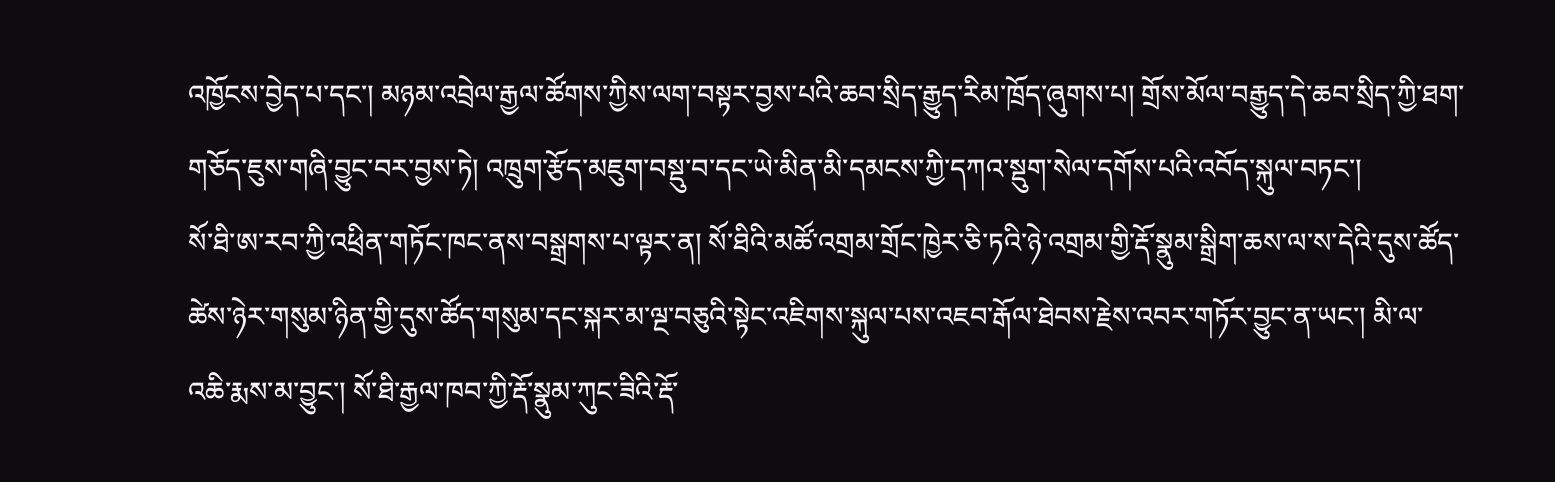འཁྱོངས་བྱེད་པ་དང་། མཉམ་འབྲེལ་རྒྱལ་ཚོགས་ཀྱིས་ལག་བསྟར་བྱས་པའི་ཆབ་སྲིད་རྒྱུད་རིམ་ཁྲོད་ཞུགས་པ། གྲོས་མོལ་བརྒྱུད་དེ་ཆབ་སྲིད་ཀྱི་ཐག་གཅོད་ཇུས་གཞི་བྱུང་བར་བྱས་ཏེ། འཁྲུག་རྩོད་མཇུག་བསྡུ་བ་དང་ཡེ་མིན་མི་དམངས་ཀྱི་དཀའ་སྡུག་སེལ་དགོས་པའི་འབོད་སྐུལ་བཏང་།
སོ་ཐི་ཨ་རབ་ཀྱི་འཕྲིན་གཏོང་ཁང་ནས་བསྒྲགས་པ་ལྟར་ན། སོ་ཐིའི་མཚོ་འགྲམ་གྲོང་ཁྱེར་ཅི་ཏའི་ཉེ་འགྲམ་གྱི་རྡོ་སྣུམ་སྒྲིག་ཆས་ལ་ས་དེའི་དུས་ཚོད་ཚེས་ཉེར་གསུམ་ཉིན་གྱི་དུས་ཚོད་གསུམ་དང་སྐར་མ་ལྔ་བཅུའི་སྟེང་འཇིགས་སྐུལ་པས་འཇབ་རྒོལ་ཐེབས་རྗེས་འབར་གཏོར་བྱུང་ན་ཡང་། མི་ལ་འཆི་རྨས་མ་བྱུང་། སོ་ཐི་རྒྱལ་ཁབ་ཀྱི་རྡོ་སྣུམ་ཀུང་ཟིའི་རྡོ་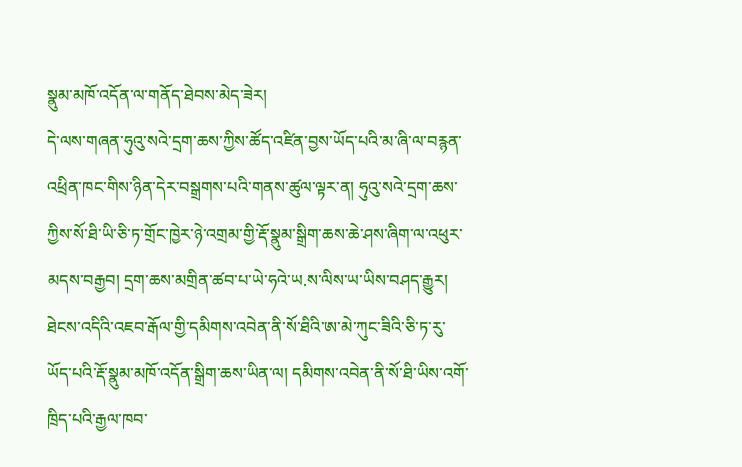སྣུམ་མཁོ་འདོན་ལ་གནོད་ཐེབས་མེད་ཟེར།
དེ་ལས་གཞན་ཧུའུ་སའེ་དྲག་ཆས་ཀྱིས་ཚོད་འཛིན་བྱས་ཡོད་པའི་མ་ཞི་ལ་བརྙན་འཕྲིན་ཁང་གིས་ཉིན་དེར་བསྒྲགས་པའི་གནས་ཚུལ་ལྟར་ན། ཧུའུ་སའེ་དྲག་ཆས་ཀྱིས་སོ་ཐི་ཡི་ཅི་ཏ་གྲོང་ཁྱེར་ཉེ་འགྲམ་གྱི་རྡོ་སྣུམ་སྒྲིག་ཆས་ཆེ་ཤས་ཞིག་ལ་འཕུར་མདས་བརྒྱབ། དྲག་ཆས་མགྲིན་ཚབ་པ་ཡེ་ཧའེ་ཡ.ས་ལིས་ཡ་ཡིས་བཤད་རྒྱུར། ཐེངས་འདིའི་འཇབ་རྒོལ་གྱི་དམིགས་འབེན་ནི་སོ་ཐིའི་ཨ་མེ་ཀུང་ཟིའི་ཅི་ཏ་རུ་ཡོད་པའི་རྡོ་སྣུམ་མཁོ་འདོན་སྒྲིག་ཆས་ཡིན་ལ། དམིགས་འབེན་ནི་སོ་ཐི་ཡིས་འགོ་ཁྲིད་པའི་རྒྱལ་ཁབ་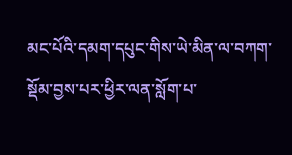མང་པོའི་དམག་དཔུང་གིས་ཡེ་མིན་ལ་བཀག་སྡོམ་བྱས་པར་ཕྱིར་ལན་སློག་པ་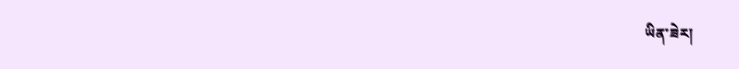ཡིན་ཟེར།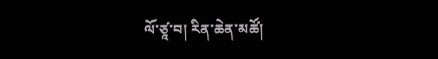ལོ་ཙཱ་བ། རིན་ཆེན་མཚོ།